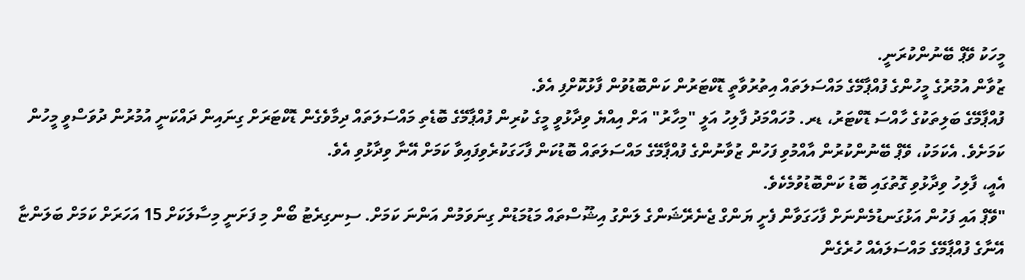މީހަކު ވޭޕް ބޭނުންކުރަނީ.
ޒުވާން އުމުރުގެ މީހުންގެ ފުއްޕާމޭގެ މައްސަލަތައް އިތުރުވާތީ ޑޮކްޓަރުން ކަންބޮޑުވުން ފާޅުކޮށްފި އެވެ.
ފުއްޕާމޭގެ ބަލިތަކުގެ ހާއްސަ ޑޮކްޓަރު، ޑރ. މުހައްމަދު ފާލިހު އަލީ "މިހާރު" އަށް އިއްޔެ ވިދާޅުވީ މީގެ ކުރިން ފުއްޕާމޭގެ ބޮޑެތި މައްސަލަތައް ދިމާވެގެން ޑޮކްޓަރަށް ގިނައިން ދައްކަނީ އުމުރުން ދުވަސްވީ މީހުން ކަމަށެވެ. އެކަމަކު، ވޭޕް ބޭނުންކުރުން އާއްމުވި ފަހުން ޒުވާނުންގެ ފުއްޕާމޭގެ މައްސަލަތައް ބޮޑުކަން ފާހަގަކުރެވިފައިވާ ކަމަށް އޭނާ ވިދާޅުވި އެވެ.
އެއީ، ފާލިހު ވިދާޅުވި ގޮތުގައި ބޮޑު ކަންބޮޑުވުމެކެވެ.
"ވޭޕް އައި ފަހުން އަޅުގަނޑުމެންނަށް ފާހަގަވާން ފެށީ ޔަންގް ޖެނެރޭޝަންގެ ލަންގު އިޝޫސްތައް މަޑުމަޑުން ގިނަވަމުން އަންނަ ކަމަށް. ސިނގިރެޓު ބޯން މި ފަށަނީ މިސާލަކަށް 15 އަހަރަށް ކަމަށް ބަލަންޏާ އޭނާގެ ފުއްޕާމޭގެ މައްސަލައެއް ހުރެގެން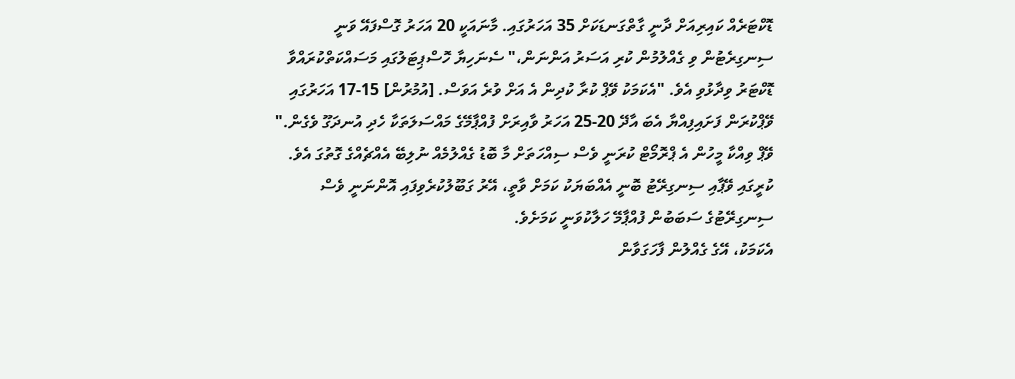ޑޮކްޓަރެއް ކައިރިއަށް ދާނީ ގާތްގަނޑަކަށް 35 އަހަރުގައި. މާނައަކީ 20 އަހަރު ގޮސްފައޭ ވަނީ ސިނގިރެޓުން ވި ގެއްލުމުން ކުރި އަސަރު އަންނަން،" ސެނަހިޔާ ހޮސްޕިޓަލުގައި މަސައްކަތްކުރައްވާ ޑޮކްޓަރު ވިދާޅުވި އެވެ. "އެކަމަކު ވޭޕް ކުރާ ކުދިން އެ އަށް ވުރެ އަވަސް. [އުމުރުން] 15-17 އަހަރުގައި ވޭޕްކުރަން ފަށައިފިއްޔާ އެބަ އާދޭ 20-25 އަހަރު ވާއިރަށް ފުއްޕާމޭގެ މައްސަލަތަކާ ހެދި އުނދަގޫ ވެގެން."
ވޭޕް ވިއްކާ މީހުން އެ ޕްރޮމޯޓް ކުރަނީ ވެސް ސިއްހަތަށް މާ ބޮޑު ގެއްލުމެއް ނުލިބޭ އެއްޗެއްގެ ގޮތުގަ އެވެ. ކުރީގައި ވޭޕާއި ސިނގިރޭޓު ބޮނީ އެއްބަޔަކު ކަމަށް ވާތީ، އޭރު ގަބޫލުކުރެވިފައި އޮންނަނީ ވެސް ސިނގިރޭޓުގެ ސަބަބުން ފުއްޕާމޭ ހަލާކުވަނީ ކަމަށެވެ.
އެކަމަކު، އޭގެ ގެއްލުން ފާހަގަވާން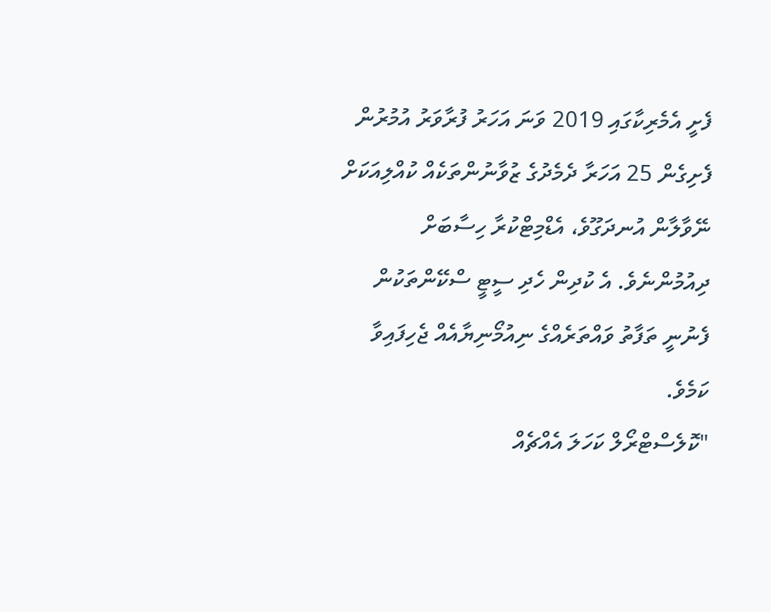ފެށީ އެމެރިކާގައި 2019 ވަނަ އަހަރު ފުރާވަރު އުމުރުން ފެށިގެން 25 އަހަރާ ދެމެދުގެ ޒުވާނުންތަކެއް ކުއްލިއަކަށް ނޭވާލާން އުނދަގޫވެ، އެޑްމިޓްކުރާ ހިސާބަށް ދިއުމުންނެވެ. އެ ކުދިން ހެދި ސީޓީ ސްކޭންތަކުން ފެނުނީ ތަފާތު ވައްތަރެއްގެ ނިއުމޯނިޔާއެއް ޖެހިފައިވާ ކަމެވެ.
"ކޮލެސްޓްރޯލް ކަހަލަ އެއްޗެއް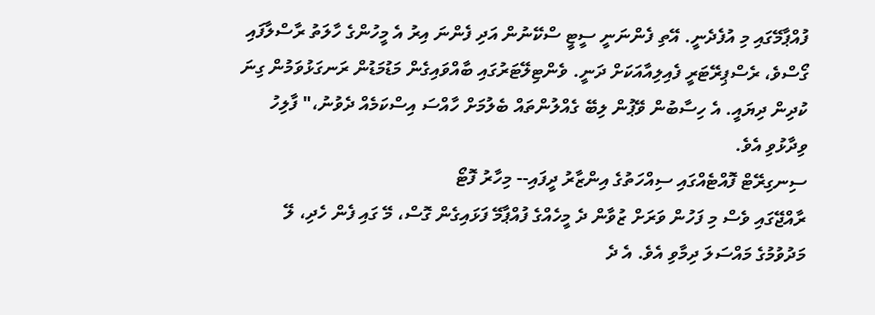ފުއްޕާމޭގައި މި އުފެދެނީ. އޭތި ފެންނަނީ ސީޓީ ސްކޭނުން އަދި ފެންނަ އިރު އެ މީހުންގެ ހާލަތު ރާސްލާފައި ގޯސްވެ، ރެސްޕިރޭޓަރީ ފެއިލިއާއަކަށް ދަނީ. ވެންޓިލޭޓަރުގައި ބާއްވައިގެން މަޑުމަޑުން ރަނގަޅުވަމުން ގިނަ ކުދިން ދިޔައީ. އެ ހިސާބުން ވޭޕުން ލިބޭ ގެއްލުންތައް ބެލުމަށް ހާއްސަ އިސްކަމެއް ދެވުނު،" ފާލިހު ވިދާޅުވި އެވެ.
ސިނގިރޭޓް ފޮއްޓެއްގައި ސިއްހަތުގެ އިންޒާރު ދީފައި-- މިހާރު ފޮޓޯ
ރާއްޖޭގައި ވެސް މި ފަހުން ވަރަށް ޒުވާން ދެ މީހެއްގެ ފުއްޕާމޭ ފަޅައިގެން ގޮސް، މޭ ގައި ފެން ހެދި، ލޭ މަދުވުމުގެ މައްސަލަ ދިމާވި އެވެ. އެ ދެ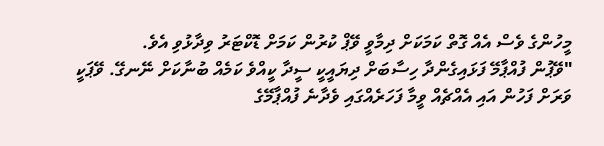މީހުންގެ ވެސް އެއް ގޮތް ކަމަކަށް ދިމާވީ ވޭޕް ކުރުން ކަމަށް ޑޮކްޓަރު ވިދާޅުވި އެވެ.
"ވޭޕުން ފުއްޕާމޭ ފަޅައިގެންދާ ހިސާބަށް ދިޔައީކީ ސީދާ ކީއްވެ ކަމެއް ބުނާކަށް ނޭނގޭ. ވޭޕަކީ ވަރަށް ފަހުން އައި އެއްޗެއް ވީމާ ފަހަރެއްގައި ވެދާނެ ފުއްޕާމޭގެ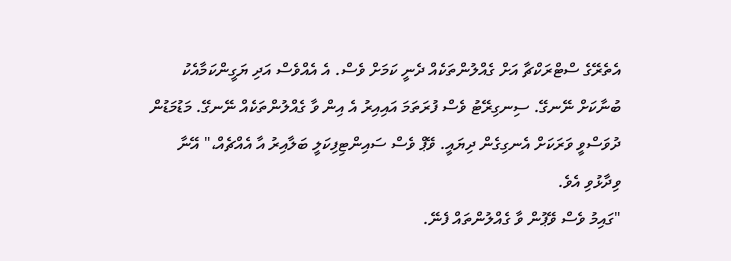އެތެރޭގެ ސްޓްރަކްޗާ އަށް ގެއްލުންތަކެއް ދެނީ ކަމަށް ވެސް. އެ އެއްވެސް އަދި ޔަގީންކަމާއެކު ބުނާކަށް ނޭނގޭ. ސިނގިރޭޓު ވެސް ފުރަތަމަ އައިއިރު އެ އިން ވާ ގެއްލުންތަކެއް ނޭނގޭ. މަޑުމަޑުން ދުވަސްވީ ވަރަކަށް އެނގިގެން ދިޔައީ. ވޭޕް ވެސް ސައިންޓިފިކަލީ ބަލާއިރު އާ އެއްޗެއް،" އޭނާ ވިދާޅުވި އެވެ.
"ގައިމު ވެސް ވޭޕުން ވާ ގެއްލުންތައް ފެނޭ.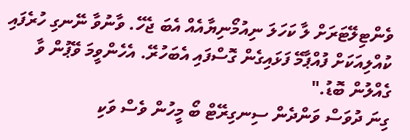ވެންޓިލޭޓަރަށް ލާ ކަހަލަ ނިއުމޯނިޔާއެއް އެބަ ޖެހޭ. ވާނުވާ ނޭނގި ހުރެފައި ކުއްލިއަކަށް ފުއްޕާމޭ ފަޅައިގެން ގޮސްފައި އެބަހުރޭ. އެހެންވީމަ ވޭޕުން ވާ ގެއްލުން ބޮޑު."
ގިނަ ދުވަސް ވަންދެން ސިނގިރޭޓް ބޯ މީހުން ވެސް ވަކި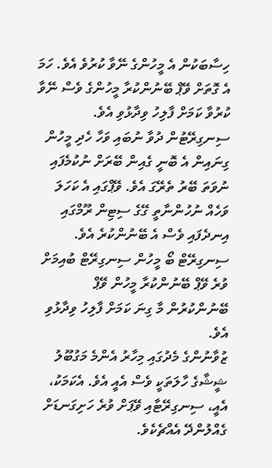ހިސާބަކުން އެ މީހުންގެ ނޭވާ ކުރުވެ އެވެ. ހަމަ އެ ގޮތަށް ވޭޕް ބޭނުންކުރާ މީހުންގެ ވެސް ނޭވާ ކުރުވާ ކަމަށް ފާލިހު ވިދާޅުވި އެވެ.
ސިނގިރޭޓުން ދުވާ ނުބައި ވަހާ ހެދި މީހުން ގިނައިން އެ ބޮނީ ގެއިން ބޭރަށް ނުކުމެފައި ނުވަތަ ބޭރު ތެރޭގަ އެވެ. ވޭޕްގައި އެ ކަހަލަ ވަހެއް ނުހުންނާތީ ގޭގެ ސިޓިން ރޫމްގައި އިނދެފައި ވެސް އެ ބޭނުންކުރެ އެވެ. ސިނގިރޭޓް ބޯ މީހުން ސިނގިރޭޓް ބުއިމަށް ވުރެ ވޭޕް ބޭނުންކުރާ މީހުން ވޭޕް ބޭނުންކުރުން މާ ގިނަ ކަމަށް ފާލިހު ވިދާޅުވި އެވެ.
ޒުވާނުންގެ މެދުގައި މިހާރު އެންމެ މަގުބޫލު ޝީޝާގެ ހާލަތަކީ ވެސް އެއީ އެވެ. އެކަމަކު، އެއީ، ސިނގިރޭޓާއި ވޭޕަށް ވުރެ ހަށިގަނޑަށް ގެއްލުންދޭ އެއްޗެކެވެ.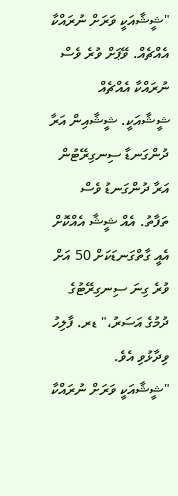"ޝީޝާއަކީ ވަރަށް ނުރައްކާ އެއްޗެއް. ވޭޕަށް ވުރެ ވެސް ނުރައްކާ އެއްޗެއް ޝީޝާއަކީ. ޝީޝާއިން އަރާ ދުންގަނޑާ ސިނގިރޭޓުން އަރާ ދުންގަނޑު ވެސް ތަފާތު. އެއް ޝީޝާ އެއްކޮށް އެއީ ގާތްގަނޑަކަށް 50 އަށް ވުރެ ގިނަ ސިނގިރޭޓުގެ ދުމުގެ އަސަރު،" ޑރ. ފާލިހު ވިދާޅުވި އެވެ.
"ޝީޝާއަކީ ވަރަށް ނުރައްކާ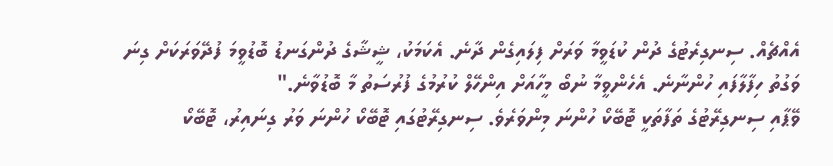އެއްޗެއް. ސިނގިރެޓުގެ ދުން ކުޑަވީމާ ވަރަށް ފިލައިގެން ދާނެ. އެކަމަކު، ޝީޝާގެ ދުންގަނޑު ބޮޑުވީމަ ފުދޭވަރަކަށް ގިނަ ވަގުތު ހިފާލާފައި ހުންނާނެ. އެހެންވީމާ ނުބޯ މީހާއަށް އިންހޭލް ކުރުމުގެ ފުރުސަތު މާ ބޮޑުވާނެ."
ވޭޕާއި ސިނގިރޭޓުގެ ތަފާތަކީ ޓޮބޭކޯ ހުންނަ މިންވަރެވެ. ސިނގިރޭޓުގައި ޓޮބޭކޯ ހުންނަ ވަރު ގިނައިރު، ޓޮބޭކޯ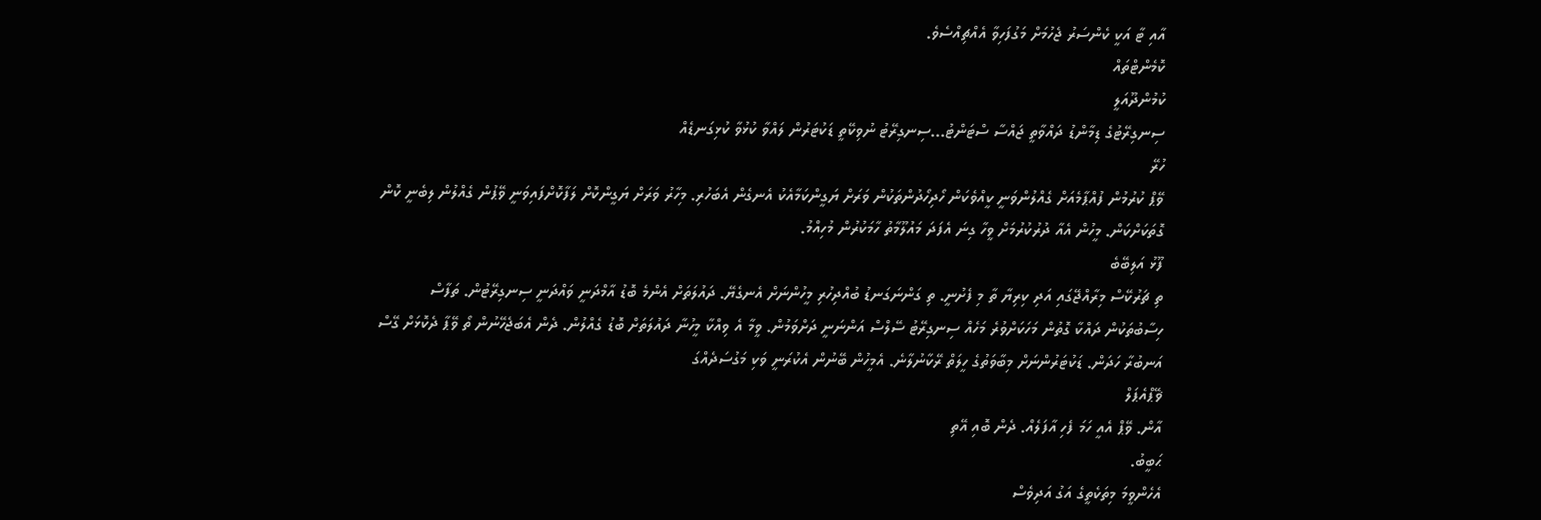އާއި ޓާ އަކީ ކެންސަރު ޖެހުމަށް މަގުފަހިވާ އެއްޗިއްސެވެ.
ކޮމެންޓްތައް
ކުމުންދޫއަލީ
ސިނގިރޭޓުގެ ޑިމާންޑު ދައްވާތީ ޖައްސާ ސްޓަންޓު...ސިނގިރޭޓު ނުވިކޭތީ ޑަކުޓަރުން ލައްވާ ކުޅުވާ ކުޅިގަނޑެއް
ހުރޭ
ވޭޕް ކުރުމުން ފުއްޕާމެއަށް ގެއްލުންވަނީ ކީއްވެކަން ހޯދިހޯދުންތަކުން ވަރަށް ޔަގީންކަމާއެކު އެނގެން އެބަހުރި. މިހާރު ވަރަށް ޔަގީންކޮށް ލަފާކޮށްފައިވަނީ ވޭޕުން ގެއްލުން ލިބެނީ ކޮން ގޮތަކަށްކަން. މީހުން އެއާ ދުރުކުރުމަށް ވީހާ ގިނަ އެފަދަ މައުލޫމާތު ހާމަކުރުން މުހިއްމު.
ފޫޅު އަލިބޭބެ
ތި ޗަރުކޭސް މިރާއްޖޭގައި އަދި ކިރިޔާ ތާ މި ފެށުނީ. ތި ގަންނަގަނޑު ބުއްދިހުރި މީހުންނަށް އެނގެޔޭ. ދައުލަތަށް އެންމެ ބޮޑު އާމްދަނީ ވައްދަނީ ސިނގިރޭޓުން. ތަފާސް ހިސާބުތަކުން ދައްކާ ގޮތުން މަހަކަށްވުރެ މަހެއް ސިނގިރޭޓު ސޭލްސް އަންނަނީ ދަށްވަމުން. ވީމާ އެ ވިއްކާ މީހުނާ ދައުލަތަށް ބޮޑު ގެއްލުން. ދެން އެބަޖެހޭނުން ތޯ ވޭޕާ ދެކޮޅަށް ގޭސް އަނބުރާ ހަދަން. ޑަކުޓަރުންނަށް މިބާވަތުގެ ހީލަތް ރޭކާނުލާނެ. އެމީހުން ބޭނުން އެކުރަނީ ވަކި މަގުސަދެއްގަ
ޥޭޕްއެޕަލް
އާން. ވޭޕް އެއީ ހަމަ ފެހި އާފަލެއް. ދެން ބޮއި އޭތި
ޙަބީބު.
އެހެންވީމަ މިތަކެތީގެ އަގު އަދިވެސް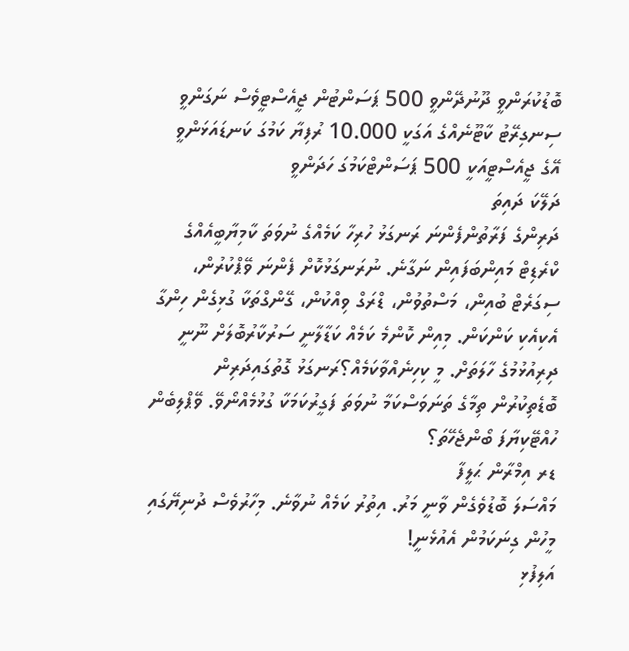ބޮޑުކުރަންވީ ދޫނުދޭންވީ 500 ޕަސަންޓުން ޖީއެސްޓީވެސް ނަގަންވީ ސިނގިރޭޓު ކާޓޫނެއްގެ އަގަކީ 10.000 ރުފިޔާ ކަމުގަ ކަނޑައަޅަންވީ އޭގެ ޖީއެސްޓީއަކީ 500 ޕަސަންޓްކަމުގަ ހަދަންވީ
ދަލޭކަ ދައިތަ
ދަރިންގެ ފަރާތުންފެންނަ ރަނގަޅު ހުރިހާ ކަމެއްގެ ނުވަތަ ކާމިޔާބީއެއްގެ ކްރެޑިޓް މައިންބަފައިން ނަގާނެ. ނުރަނގަޅުކޮށް ފެންނަ ވޭޕްކުރުން، ސިގަރެޓް ބުއިން، މަސްތުވުން، ޑްރަގް ވިއްކުން، ގޭންގްތަކާ ގުޅިގެން ހިންގާ އެކިއެކި ކަންކަން. މިއިން ކޮންމެ ކަމެއް ކަޑާލާނީ ސަރުކާރުބޮލަށް ނޫނީ ދިރިއުޅުމުގެ ހާލަތަށް. މީ ކިހިނެއްވާކަމެއް؟ރަނގަޅު ގޮތުގައިދަރިން ބޮޑެތިކުރުން ތިމާގެ ތަނަވަސްކަމާ ނުވަތަ ފަގީރުކަމަކާ ގުޅުމެއްނޯވޭ. ވޭޕްލިބެން ހުއްޓޭކިޔާފަ ބޯންޖެހޭތަ؟
ޑރ އިމްރާން ޙަލީފާ
މައްސަލަ ބޮޑުވެގެން ވާނީ މަރު. އިތުރު ކަމެއް ނުވާނެ. މިހާރުވެސް ދުނިޔޭގައި މީހުން ގިނަކަމުން އެއުޅެނީ!
އަލިފުޅި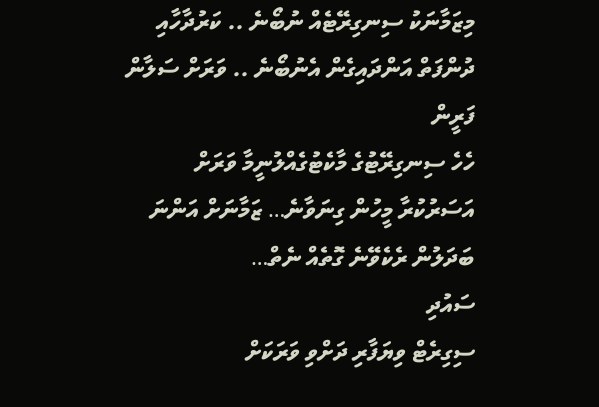މިޒަމާނަކު ސިނގިރޭޓެއް ނުބޯނެ .. ކަރުދާހާއި ދުންފަތް އަންދައިގެން އެނުބޯނެ .. ވަރަށް ސަލާން
ފަރީން
ހެހެ ސިނގިރޭޓުގެ މާކެޓުގެއްލުނީމާ ވަރަށް އަސަރުކުރާ މީހުން ގިނަވާނެ… ޒަމާނަށް އަންނަ ބަދަލުން ރެކެވޭނެ ގޮތެއް ނެތް…
ސައުދި
ސިގިރެޓް ވިޔަފާރި ދަށްވި ވަރަކަށް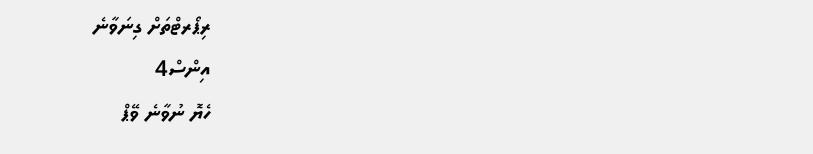ރިޕޯރޓްތަށް ގިނަވާނެ
އިންސް4
ހެޔޮ ނުވާނެ ވޭޕް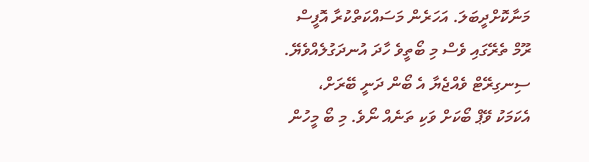މަނާކޮށްދީބަލަ. އަހަރެން މަސައްކަތްކުރާ އޮފީސް ރޫމް ތެރޭގައި ވެސް މި ބޯތީވެ ހާދަ އުނދަގުލެއްވެޔޭ. ސިނގިރޭޓް ވެއްޖެޔާ އެ ބޯން ދަނީ ބޭރަށް، އެކަމަކު ވޭޕް ބޯކަށް ވަކި ތަނެއް ނޯވެ. މި ބޯ މީހުން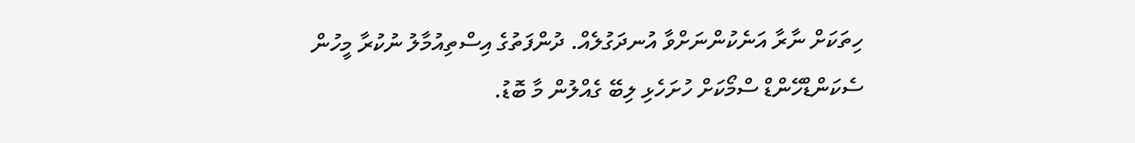ހިތަކަށް ނާރާ އަނެކުންނަށްވާ އުނދަގުލެއް. ދުންފަތުގެ އިސްތިއުމާލު ނުކުރާ މީހުން ސެކަންޑްހޭންޑް ސްމޯކަށް ހުށަހެޅި ލިބޭ ގެއްލުން މާ ބޮޑު.